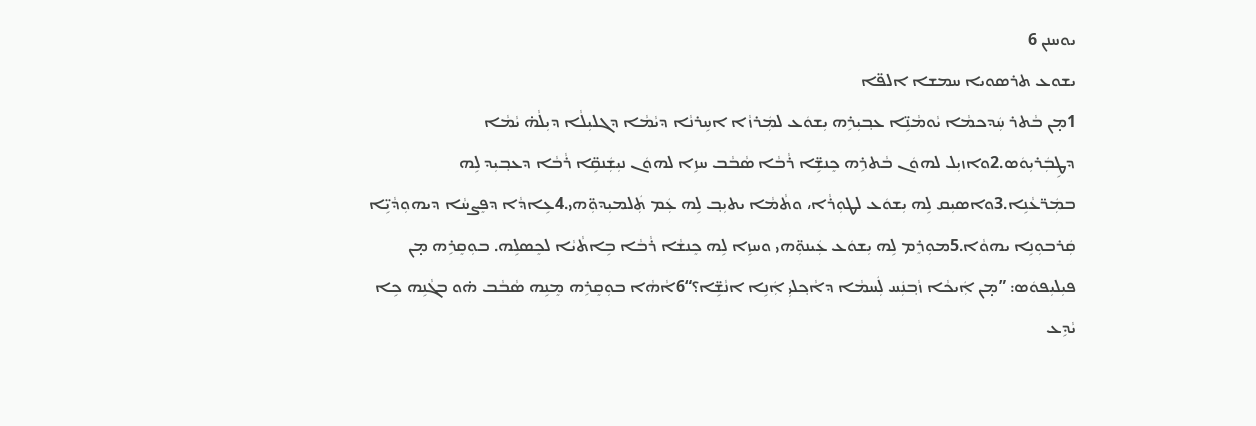ܝܘܚܢܢ 6
ܝܫܘܥ ܬܪܣܘܝܐ ܚܡܫܐ ܐܠܦ̈ܐ
1ܡ̣ܢ ܒܵܬܪ ܚܲܕܟܡܵܐ ܝܵܘܡܵܢܹ̈ܐ ܥܒ݂ܝܼܪܹܗ ܝܼܫܘܿܥ ܠܡܲܪܙܵܐ ܐܚܹܪܢܵܐ ܕܝܵܡܵܐ ܕܓܠܝܼܠܵܐ ܕܝܼܠܵܗ̇ ܝܵܡܵܐ ܕܛܹܒܲܪܝܼܘܿܣ.2ܘܐܙܝܼܠ ܠܗܘܿܢ ܒܵܬܪܹܗ ܟܸܢܫܹ̈ܐ ܪܵܒܵܐ ܣܵܒܵܒ ܚܙܹܐ ܠܗܘܿܢ ܢܝܼܫܲܢܩܹ̈ܐ ܪܵܒܵܐ ܕܥܒ݂ܝܼܕ ܠܹܗ ܒܡܲܪ̈ܥܵܢܹܐ.3ܘܐܣܝܼܩ ܠܹܗ ܝܼܫܘܿܥ ܠܛܘܼܪܵܐ، ܘܬܵܡܵܐ ܝܬܝܼܒ݂ ܠܹܗ ܥܲܡ ܬܲܠܡܝܼܕܘܼ̈ܗ‌ܝ.4ܥܹܐܕܵܐ ܕܦܸܨܚܵܐ ܕܝܗܘܼܕܵܝܹ̈ܐ ܩܲܪܒܘܼܢܹܐ ܝܗܘܵܐ.5ܡܘܼܪܸܡ ܠܹܗ ܝܼܫܘܿܥ ܥܲܝܢܘܼ̈ܗ‌ܝ ܘܚܙܹܐ ܠܹܗ ܟܸܢܫܵܐ ܪܵܒܵܐ ܒܹܐܬܵܝܵܐ ܠܟܸܣܠܹܗ. ܒܘܼܩܸܪܹܗ ܡ̣ܢ ܦܝܼܠܝܼܦܘܿܣ: ”ܡ̣ܢ ܐܲܝܟܵܐ ܙܵܒ݂ܢܲܚ ܠܲܚܡܵܐ ܕܐܵܟ݂ܠܝܼ ܐܲܢܹܐ ܐܢܵܫܹ̈ܐ؟“6ܐܵܗܵܐ ܒܘܼܩܸܪܹܗ ܡܸܢܹܗ ܣܵܒܵܒ ܗ̇ܘ ܒܓܵܢܹܗ ܟܹܐ ܝܵܕܹܥ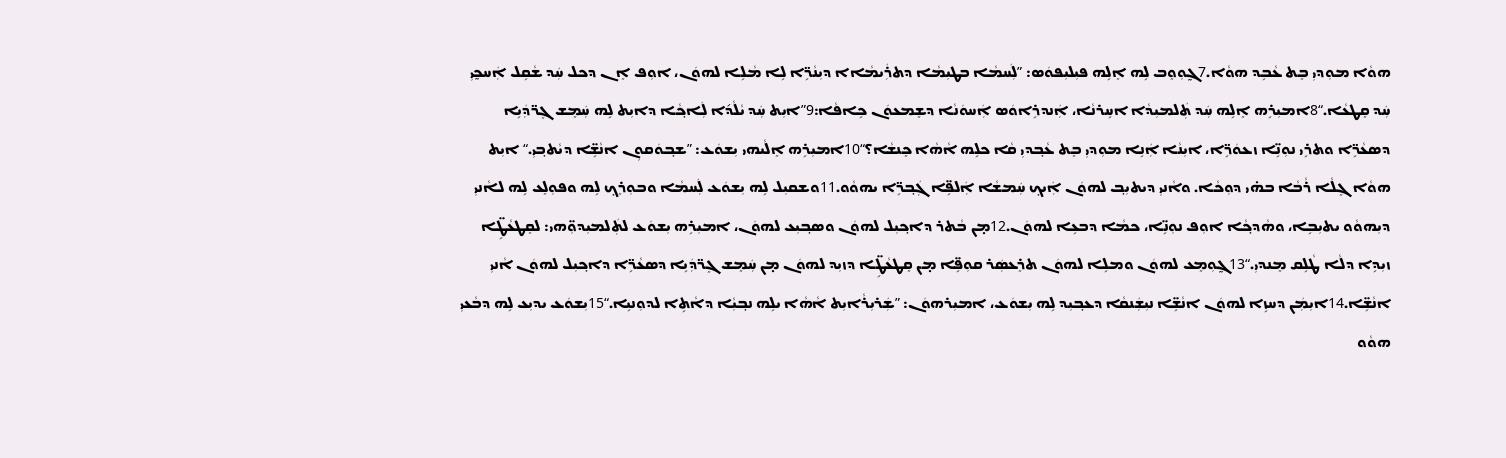ܗܘܵܐ ܡܘܼܕܝܼ ܒܸܬ ܥܵܒܹܕ ܗܘܵܐ.7ܓ̰ܘܼܘܸܒ ܠܹܗ ܐܸܠܹܗ ܦܝܼܠܝܼܦܘܿܣ: ”ܠܲܚܡܵܐ ܒܛܝܼܡܵܐ ܕܬܪܲܝܡܵܐܐ ܕܝܼܢܵܪܹ̈ܐ ܠܹܐ ܡܵܠܹܐ ܠܗܘܿܢ، ܐܘܼܦ ܐܸܢ ܕܟܠ ܚܲܕ ܫܵܩܹܠ ܐܲܚܟ̰ܝܼ ܚܲܕ ܩܸܛܥܵܐ.“8ܐܡܝܼܪܹܗ ܐܸܠܹܗ ܚܲܕ ܬܲܠܡܝܼܕܵܐ ܐܚܹܪܢܵܐ، ܐܲܢܕܪܹܐܘܿܣ ܐܲܚܘܿܢܵܐ ܕܫܸܡܥܘܿܢ ܟܹܐܦܵܐ:9”ܐܝܼܬ ܚܲܕ ܝܵܠܵܕ݇ܐ ܠܲܐܟ݂ܵܐ ܕܐܝܼܬ ܠܹܗ ܚܲܡܸܫ ܓܸܪ̈ܕܲܝܹܐ ܕܣܥܵܪܹ̈ܐ ܘܬܪܹܝ ܢܘܼܢܹ̈ܐ ܙܥܘܿܪܹ̈ܐ، ܐܝܼܢܵܐ ܐܲܢܹܐ ܡܘܼܕܝܼ ܒܸܬ ܥܵܒ݂ܕܝܼ ܩܵܐ ܟܠܹܗ ܐܵܗܵܐ ܟܸܢܫܵܐ؟“10ܐܡܝܼܪܹܗ ܐܸܠܵܝܗ‌ܝ ܝܼܫܘܿܥ: ”ܫܒ݂ܘܿܩܘܼܢ ܐܢܵܫܹ̈ܐ ܕܝܵܬܒ݂ܝܼ.“ ܐܝܼܬ ܗܘܵܐ ܓܸܠܵܐ ܪܵܒܵܐ ܒܗ̇ܝ ܕܘܼܟܵܐ. ܘܐܵܢܝܼ ܕܝܬܝܼܒ݂ ܠܗܘܿܢ ܐܲܝܟ݂ ܚܲܡܫܵܐ ܐܲܠܦܹ̈ܐ ܓܲܒ݂ܪܹ̈ܐ ܝܗܘܵܘ.11ܘܫܩܝܼܠ ܠܹܗ ܝܼܫܘܿܥ ܠܲܚܡܵܐ ܘܒܘܼܪܸܟ݂ ܠܹܗ ܘܦܘܼܠܸܥ ܠܹܗ ܠܐܵܢܝܼ ܕܝܼܗܘܵܘ ܝܬܝܼܒܹܐ، ܘܗܵܕܟ݂ܵܐ ܐܘܼܦ ܢܘܼܢܹ̈ܐ، ܟܡܵܐ ܕܒܥܹܐ ܠܗܘܿܢ.12ܡ̣ܢ ܒܵܬܪ ܕܐܟ݂ܝܼܠ ܠܗܘܿܢ ܘܣܒ݂ܝܼܥ ܠܗܘܿܢ، ܐܡܝܼܪܹܗ ܝܼܫܘܿܥ ܠܬܲܠܡܝܼܕܘܼ̈ܗ‌ܝ: ܠܩܸܛܥܵܛܹ̈ܐ ܙܝܼܕܹܐ ܕܠܵܐ ܛܵܠܹܩ ܡܸܢܕܝܼ.“13ܓ̰ܘܼܡܸܥ ܠܗܘܿܢ ܘܡܠܹܐ ܠܗܘܿܢ ܬܪܸܥܣܲܪ ܩܘܼܦܹ̈ܐ ܡ̣ܢ ܩܸܛܥܵܛܹ̈ܐ ܕܙܝܼܕ ܠܗܘܿܢ ܡ̣ܢ ܚܲܡܸܫ ܓܸܪ̈ܕܲܝܹܐ ܕܣܥܵܪܹ̈ܐ ܕܐܟ݂ܝܼܠ ܠܗܘܿܢ ܐܵܢܝܼ ܐܢܵܫܹ̈ܐ.14ܐܝܼܡܲܢ ܕܚܙܹܐ ܠܗܘܿܢ ܐܢܵܫܹ̈ܐ ܢܝܼܫܲܢܩܵܐ ܕܥܒ݂ܝܼܕ ܠܹܗ ܝܼܫܘܿܥ، ܐܡܝܼܪܗܘܿܢ: ”ܫܲܪܝܼܪܵܐܝܼܬ ܐܵܗܵܐ ܝܠܹܗ ܢܒ݂ܝܼܵܐ ܕܐܵܬܹ‌ܐ ܠܕܘܼܢܝܹܐ.“15ܝܼܫܘܿܥ ܝܕܝܼܥ ܠܹܗ ܕܒܵܥܝܼ ܗܘܵܘ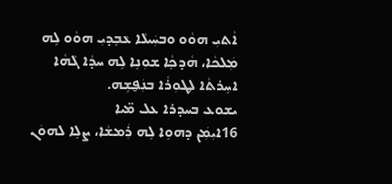ܐܵܬ‌ܝܼ ܗܘܵܘ ܘܒܚܲܝܠܵܐ ܥܵܒ݂ܕܝܼ ܗܘܵܘ ܠܹܗ ܡܲܠܟܵܐ، ܗܵܕܟ݂ܵܐ ܫܘܼܢܹܐ ܠܹܗ ܚܕܵܐ ܓܵܗܵܐ ܐܚܹܪܬܵ‌ܐ ܠܛܘܼܪܵܐ ܒܢܲܦ̮ܫܹܗ.
ܝܫܘܥ ܒܚܕܪܐ ܥܠ ܡ̈ܝܐ
16ܐܝܼܡܲܢ ܕܗܘܹܐ ܠܹܗ ܪܲܡܫܵܐ، ܨܠܹܐ ܠܗܘܿܢ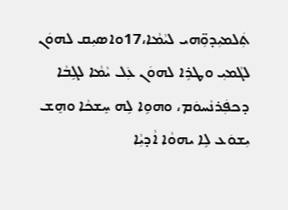ܬܲܠܡܝܼܕܘܼ̈ܗ‌ܝ ܠܝܵܡܵܐ،17ܘܐܣܝܼܩ ܠܗܘܿܢ ܠܓܵܡܝܼ ܘܛܪܹܐ ܠܗܘܿܢ ܥܲܠ ܝܵܡܵܐ ܠܓܹܒܵܐ ܕܟܦܲܪܢܵܚܘܿܡ، ܘܗܘܹܐ ܠܹܗ ܚܸܫܟܵܐ ܘܗܸܫ ܝܼܫܘܿܥ ܠܹܐ ܝܗܘܵܐ ܐܵܕܝܼܵܐ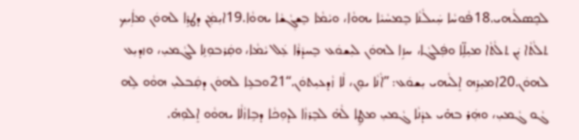ܠܟܸܣܠܵܝܗ‌ܝ.18ܦܵܘܚܵܐ ܚܲܝܠܵܢܵܐ ܒܸܡܚܵܝܵܐ ܝܗܘܵܐ، ܘܝܵܡܵܐ ܒܸܫܓ݂ܵܫܵܐ ܝܗܘܵܐ.19ܐܝܼܡܲܢ ܕܛܪܹܐ ܠܗܘܿܢ ܡܐܲܝܟ݂ ܬܠܵܬܵ‌ܐ ܝܲܢ ܬܠܵܬܵ‌ܐ ܡܝܼܠܹ̈ܐ ܘܦܲܠܓܵܐ، ܚܙܹܐ ܠܗܘܿܢ ܠܝܼܫܘܿܥ ܒܸܚܕܵܪܵܐ ܥܲܠ ܝܵܡܵܐ، ܘܩܲܪܒܘܼܢܹܐ ܠܓܵܡܝܼ، ܘܙܕܝܼܥ ܠܗܘܿܢ.20ܐܡܝܼܪܹܗ ܐܸܠܵܝܗ‌ܝ ܝܼܫܘܿܥ: ”ܐܵܢܵܐ ܝܘܸܢ، ܠܵܐ ܙܵܕܥܝܼܬܘܿܢ.“21ܘܒܥܹܐ ܠܗܘܿܢ ܕܩܲܒܠܝܼ ܗܘܵܘ ܠܹܗ ܓܵܘ ܓܵܡܝܼ، ܘܗܲܪ ܒܗ̇ܝ ܥܕܵܢܵܐ ܓܵܡܝܼ ܡܛܹܐ ܠܵܗ̇ ܠܒܸܪܙܵܐ ܠܕܘܼܟܵܐ ܕܒܹܐܙܵܠܵܐ ܝܗܘܵܘ ܐܸܠܘܼܗ̇.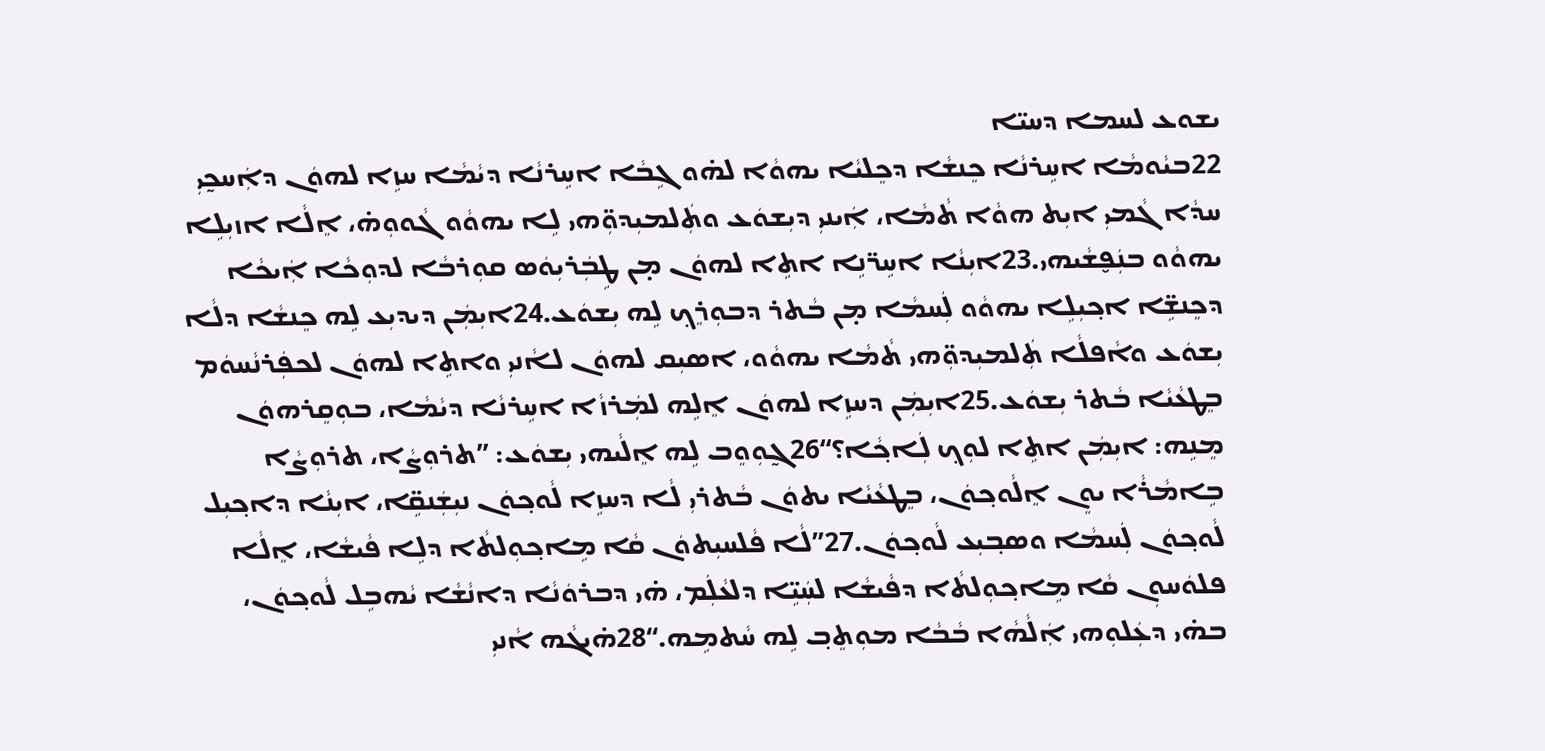ܝܫܘܥ ܠܚܡܐ ܕܚܝ̈ܐ
22ܒܝܵܘܡܵܐ ܐܚܹܪܢܵܐ ܟܸܢܫܵܐ ܕܟܸܠܝܵܐ ܝܗܘܵܐ ܠܗ̇ܘ ܓܹܒܵܐ ܐܚܹܪܢܵܐ ܕܝܵܡܵܐ ܚܙܹܐ ܠܗܘܿܢ ܕܐܲܚܟ̰ܝܼ ܚܕܵܐ ܓܵܡܝܼ ܐܝܼܬ ܗܘܵܐ ܬܵܡܵܐ، ܐܲܝܢܝܼ ܕܝܼܫܘܿܥ ܘܬܲܠܡܝܼܕܘܼ̈ܗ‌ܝ ܠܹܐ ܝܗܘܵܘ ܓܵܘܘܼܗ̇، ܐܸܠܵܐ ܐܙܝܼܠܹܐ ܝܗܘܵܘ ܒܢܲܦ̮ܫܵܝܗ‌ܝ.23ܐܝܼܢܵܐ ܐܚܹܪ̈ܢܹܐ ܐܬܹ‌ܐ ܠܗܘܿܢ ܡ̣ܢ ܛܹܒܲܪܝܼܘܿܣ ܩܘܼܪܒܵܐ ܠܕܘܼܟܵܐ ܐܲܝܟܵܐ ܕܟܸܢܫܹ̈ܐ ܐܟ݂ܝܼܠܹܐ ܝܗܘܵܘ ܠܲܚܡܵܐ ܡ̣ܢ ܒܵܬܪ ܕܒܘܼܪܸܟ݂ ܠܹܗ ܝܼܫܘܿܥ.24ܐܝܼܡܲܢ ܕܝܕܝܼܥ ܠܹܗ ܟܸܢܫܵܐ ܕܠܵܐ ܝܼܫܘܿܥ ܘܐܵܦܠܵܐ ܬܲܠܡܝܼܕܘܼ̈ܗ‌ܝ ܬܵܡܵܐ ܝܗܘܵܘ، ܐܣܝܼܩ ܠܗܘܿܢ ܠܐܵܢܝܼ ܘܐܬܹ‌ܐ ܠܗܘܿܢ ܠܟܦܲܪܢܵܚܘܿܡ ܒܸܛܥܵܝܵܐ ܒܵܬܪ ܝܼܫܘܿܥ.25ܐܝܼܡܲܢ ܕܚܙܹܐ ܠܗܘܿܢ ܐܸܠܹܗ ܠܡܲܪܙܵܐ ܐܚܹܪܢܵܐ ܕܝܵܡܵܐ، ܒܘܼܩܸܪܗܘܿܢ ܡܸܢܹܗ: ܐܝܼܡܲܢ ܐܬܹ‌ܐ ܠܘܼܟ݂ ܠܲܐܟ݂ܵܐ؟“26ܓ̰ܘܼܘܸܒ ܠܹܗ ܐܸܠܵܝܗ‌ܝ ܝܼܫܘܿܥ: ”ܬܪܘܼܨܵܐ، ܬܪܘܼܨܵܐ ܒܹܐܡܵܪܵܐ ܝܘܸܢ ܐܸܠܵܘܟ݂ܘܿܢ، ܒܸܛܥܵܝܵܐ ܝܬܘܿܢ ܒܵܬܪܝܼ ܠܵܐ ܕܚܙܹܐ ܠܵܘܟ݂ܘܿܢ ܢܝܼܫܲܢܩܹ̈ܐ، ܐܝܼܢܵܐ ܕܐܟ݂ܝܼܠ ܠܵܘܟ݂ܘܿܢ ܠܲܚܡܵܐ ܘܣܒ݂ܝܼܥ ܠܵܘܟ݂ܘܿܢ.27”ܠܵܐ ܦܵܠܚܝܼܬܘܿܢ ܩܵܐ ܡܹܐܟ݂ܘܼܠܬܵ‌ܐ ܕܠܹܐ ܦܵܝܫܵܐ، ܐܸܠܵܐ ܦܠܘܿܚܘܼܢ ܩܵܐ ܡܹܐܟ݂ܘܼܠܬܵ‌ܐ ܕܦܵܝܫܵܐ ܠܚܲܝܹ̈ܐ ܕܠܥܵܠܲܡ، ܗ̇ܝ ܕܒܪܘܿܢܵܐ ܕܐܢܵܫܵܐ ܝܵܗܒܹܠ ܠܵܘܟ݂ܘܿܢ، ܒܗ̇ܝ ܕܥܲܠܘܼܗ‌ܝ ܐܲܠܵܗܵܐ ܒܵܒܵܐ ܡܘܼܬܸܒ݂ ܠܹܗ ܚܵܬܡܹܗ.“28ܗ̇ܝܓܵܗ ܐܵܢܝܼ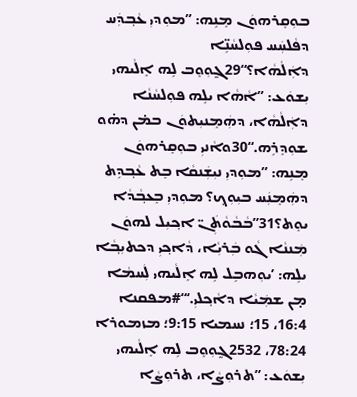ܒܘܼܩܸܪܗܘܿܢ ܡܸܢܹܗ: ”ܡܘܼܕܝܼ ܥܵܒ݂ܕܲܚ ܕܦܵܠܚܲܚ ܦܘܼܠܚܵܢܹ̈ܐ ܕܐܲܠܵܗܵܐ؟“29ܓ̰ܘܼܘܸܒ ܠܹܗ ܐܸܠܵܝܗ‌ܝ ܝܼܫܘܿܥ: ”ܐܵܗܵܐ ܝܠܹܗ ܦܘܼܠܚܵܢܵܐ ܕܐܲܠܵܗܵܐ، ܕܗܲܡܸܢܝܼܬܘܿܢ ܒܡ̇ܢ ܕܗ̇ܘ ܫܘܼܕܸܪܹܗ.“30ܘܐܵܢܝܼ ܒܘܼܩܸܪܗܘܿܢ ܡܸܢܹܗ: ”ܡܘܼܕܝܼ ܢܝܼܫܲܢܩܵܐ ܒܸܬ ܥܵܒ݂ܕܹܬ ܕܗܲܡܸܢܲܚ ܒܝܼܘܼܟ݂؟ ܡܘܼܕܝܼ ܒܸܥܒ݂ܵܕܵܐ ܝܘܸܬ؟31”ܒܵܒܵܘܵܬܲܢ̈ ܐܟ݂ܝܼܠ ܠܗܘܿܢ ܡܲܢܢܵܐ ܓܵܘ ܒܲܪܝܼܵܐ، ܕܵܐܟ݂ܝܼ ܕܟܬܝܼܒ݂ܵܐ ܝܠܹܗ: ’ܝܘܼܗܒܹܠ ܠܹܗ ܐܸܠܵܝܗ‌ܝ ܠܲܚܡܵܐ ܡ̣ܢ ܫܡܲܝܵܐ ܕܐܵܟ݂ܠܝܼ.‘“#ܡܦܩܢܐ 16:4، 15؛ ܢܚܡܝܐ 9:15؛ ܡܙܡܘܪܐ 78:24، 2532ܓ̰ܘܼܘܸܒ ܠܹܗ ܐܸܠܵܝܗ‌ܝ ܝܼܫܘܿܥ: ”ܬܪܘܼܨܵܐ، ܬܪܘܼܨܵܐ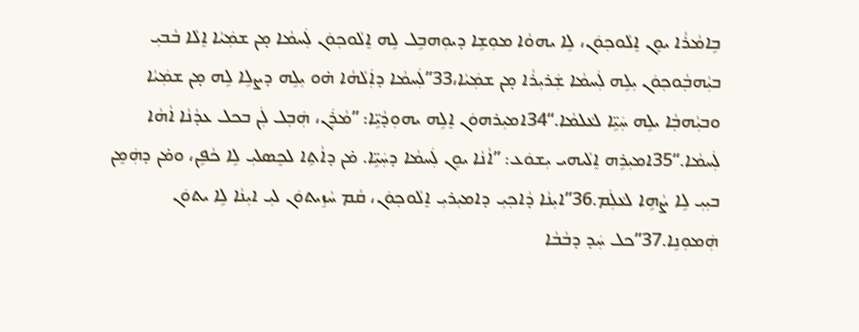ܒܹܐܡܵܪܵܐ ܝܘܸܢ ܐܸܠܵܘܟ݂ܘܿܢ، ܠܹܐ ܝܗܘܵܐ ܡܘܼܫܹܐ ܕܝܘܼܗܒܹܠ ܠܹܗ ܐܸܠܵܘܟ݂ܘܿܢ ܠܲܚܡܵܐ ܡ̣ܢ ܫܡܲܝܵܐ ܐܸܠܵܐ ܒܵܒܝܼ ܒܝܼܵܗܒ݂ܵܘܟ݂ܘܿܢ ܝܼܠܹܗ ܠܲܚܡܵܐ ܫܲܪܝܼܪܵܐ ܡ̣ܢ ܫܡܲܝܵܐ،33”ܠܲܚܡܵܐ ܕܐܲܠܵܗܵܐ ܗ̇ܘ ܝܼܠܹܗ ܕܨܠܹܐ ܠܹܗ ܡ̣ܢ ܫܡܲܝܵܐ ܘܒܝܼܵܗܒ݂ܵܐ ܝܠܹܗ ܚܲܝܹ̈ܐ ܠܥܵܠܡܵܐ.“34ܐܡܝܼܪܗܘܿܢ ܐܸܠܹܗ ܝܗܘܼܕܵܝܹ̈ܐ: ”ܡܵܪܲܢ، ܗܲܒ݂ܠ ܠܲܢ ܒܟܠ ܥܕܵܢܵܐ ܐܵܗܵܐ ܠܲܚܡܵܐ.“35ܐܡܝܼܪܹܗ ܐܸܠܵܝܗ‌ܝ ܝܼܫܘܿܥ: ”ܐܵܢܵܐ ܝܘܸܢ ܠܲܚܡܵܐ ܕܚܲܝܹ̈ܐ. ܡ̇ܢ ܕܐܵܬܹ‌ܐ ܠܟܸܣܠܝܼ ܠܹܐ ܟܵܦܹܢ، ܘܡ̇ܢ ܕܗܲܡܸܢ ܒܝܼܝܼ ܠܹܐ ܨܵܗܹܐ ܠܥܵܠܲܡ.36”ܐܝܼܢܵܐ ܕܵܐܟ݂ܝܼ ܕܐܡܝܼܪܝܼ ܐܸܠܵܘܟ݂ܘܿܢ، ܩܵܡ ܚܵܙܹܝܬܘܿܢ ܠܝܼ ܐܝܼܢܵܐ ܠܹܐ ܝܬܘܿܢ ܗܲܡܘܼܢܹܐ.37”ܟܠ ܚܲܕ ܕܒܵܒܵܐ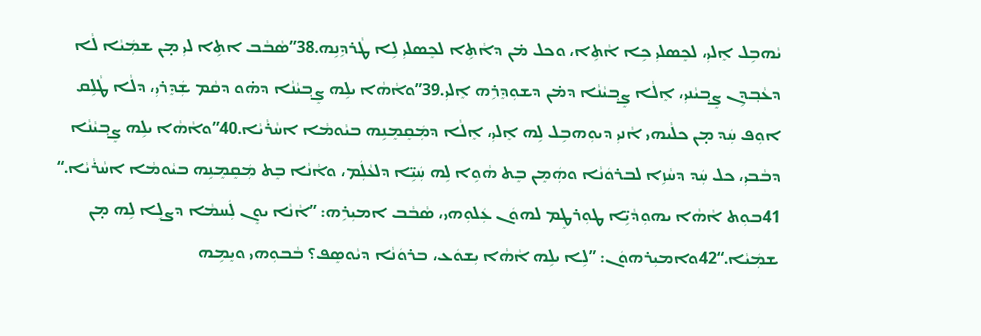ܝܵܗܒܹܠ ܐܸܠܝܼ، ܠܟܸܣܠܝܼ ܟܹܐ ܐܵܬܹ‌ܐ، ܘܟܠ ܡ̇ܢ ܕܐܵܬܹ‌ܐ ܠܟܸܣܠܝܼ ܠܹܐ ܛܵܪܕܹܢܹܗ.38”ܣܵܒܵܒ ܐܬܹ‌ܐ ܠܝܼ ܡ̣ܢ ܫܡܲܝܵܐ ܠܵܐ ܕܥܵܒ݂ܕܹܢ ܨܸܒ݂ܝܵܢܝܼ، ܐܸܠܵܐ ܨܸܒ݂ܝܵܢܵܐ ܕܡ̇ܢ ܕܫܘܼܕܸܪܹܗ ܐܸܠܝܼ.39”ܘܐܵܗܵܐ ܝܠܹܗ ܨܸܒ݂ܝܵܢܵܐ ܕܗ̇ܘ ܕܩܵܡ ܫܲܕܸܪܝܼ، ܕܠܵܐ ܛܵܠܹܩ ܐܘܼܦ ܚܲܕ ܡ̣ܢ ܟܠܵܝܗ‌ܝ ܐܵܢܝܼ ܕܝܘܼܗܒܹܠ ܠܹܗ ܐܸܠܝܼ، ܐܸܠܵܐ ܕܡܲܩܸܡܸܢܹܗ ܒܝܵܘܡܵܐ ܐܚܵܪܵܝܵܐ.40”ܘܐܵܗܵܐ ܝܠܹܗ ܨܸܒ݂ܝܵܢܵܐ ܕܒܵܒܝܼ، ܟܠ ܚܲܕ ܕܚܵܙܹܐ ܠܒܪܘܿܢܵܐ ܘܗܲܡܸܢ ܒܸܬ ܗܵܘܹܐ ܠܹܗ ܚܲܝܹ̈ܐ ܕܠܥܵܠܲܡ، ܘܐܵܢܵܐ ܒܸܬ ܡܲܩܸܡܸܢܹܗ ܒܝܵܘܡܵܐ ܐܚܵܪܵܝܵܐ.“
41ܒܘܼܬ ܐܵܗܵܐ ܝܗܘܼܕܵܝܹ̈ܐ ܛܘܼܪܛܸܡ ܠܗܘܿܢ ܥܲܠܘܼܗ‌ܝ، ܣܵܒܵܒ ܐܡܝܼܪܹܗ: ”ܐܵܢܵܐ ܝܘܸܢ ܠܲܚܡܵܐ ܕܨܠܹܐ ܠܹܗ ܡ̣ܢ ܫܡܲܝܵܐ.“42ܘܐܡܝܼܪܗܘܿܢ: ”ܠܹܐ ܝܠܹܗ ܐܵܗܵܐ ܝܼܫܘܿܥ، ܒܪܘܿܢܵܐ ܕܝܵܘܣܸܦ؟ ܒܵܒܘܼܗ‌ܝ ܘܝܸܡܹܗ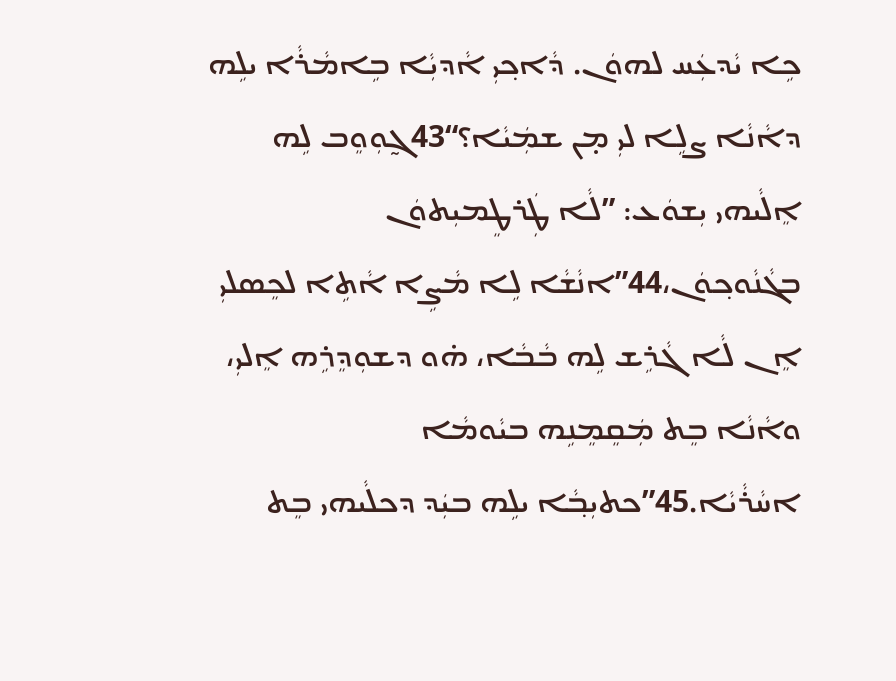ܟܹܐ ܝܵܕܥܲܚ ܠܗܘܿܢ. ܕܵܐܟ݂ܝܼ ܐܵܕܝܼܵܐ ܒܹܐܡܵܪܵܐ ܝܠܹܗ ܕܐܵܢܵܐ ܨܠܹܐ ܠܝܼ ܡ̣ܢ ܫܡܲܝܵܐ؟“43ܓ̰ܘܼܘܸܒ ܠܹܗ ܐܸܠܵܝܗ‌ܝ ܝܼܫܘܿܥ: ”ܠܵܐ ܛܲܪܛܸܡܝܼܬܘܿܢ ܒܓܵܢܵܘܟ݂ܘܿܢ،44”ܐܢܵܫܵܐ ܠܹܐ ܡܵܨܹܐ ܐܵܬܹ‌ܐ ܠܟܸܣܠܝܼ ܐܸܢ ܠܵܐ ܓܵܪܹܫ ܠܹܗ ܒܵܒܵܐ، ܗ̇ܘ ܕܫܘܼܕܸܪܹܗ ܐܸܠܝܼ، ܘܐܵܢܵܐ ܒܸܬ ܡܲܩܸܡܸܢܹܗ ܒܝܵܘܡܵܐ ܐܚܵܪܵܝܵܐ.45”ܟܬܝܼܒ݂ܵܐ ܝܠܹܗ ܒܝܲܕ ܕܟܠܵܝܗ‌ܝ ܒܸܬ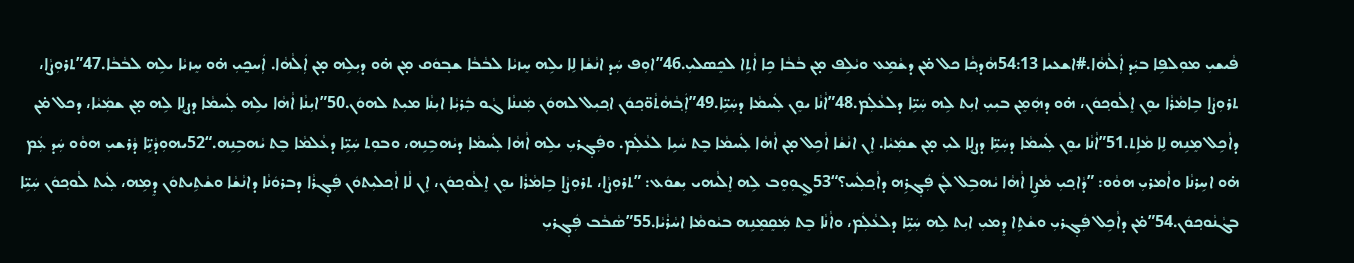ܦܵܝܫܝܼ ܡܘܼܠܦܹܐ ܒܝܲܕ ܐܲܠܵܗܵܐ.#ܐܫܥܝܐ 54:13ܗܵܕܟ݂ܵܐ ܟܠ ܡ̇ܢ ܕܫܵܡܹܥ ܘܝܵܠܹܦ ܡ̣ܢ ܒܵܒܵܐ ܟܹܐ ܐܵܬܹ‌ܐ ܠܟܸܣܠܝܼ.46”ܐܘܼܦ ܚܲܕ ܐܢܵܫܵܐ ܠܹܐ ܝܠܹܗ ܚܸܙܝܵܐ ܠܒܵܒܵܐ ܫܒ݂ܘܿܩ ܡ̣ܢ ܗ̇ܘ ܕܝܼܠܹܗ ܡ̣ܢ ܐܲܠܵܗܵܐ. ܐܲܚܟ̰ܝܼ ܗ̇ܘ ܚܸܙܝܵܐ ܝܠܹܗ ܠܒܵܒܵܐ.47”ܬܪܘܼܨܵܐ، ܬܪܘܼܨܵܐ ܒܹܐܡܵܪܵܐ ܝܘܸܢ ܐܸܠܵܘܟ݂ܘܿܢ، ܗ̇ܘ ܕܗܲܡܸܢ ܒܝܼܝܼ ܐܝܼܬ ܠܹܗ ܚܲܝܹ̈ܐ ܕܠܥܵܠܲܡ.48”ܐܵܢܵܐ ܝܘܸܢ ܠܲܚܡܵܐ ܕܚܲܝܹ̈ܐ.49”ܐܲܒ݂ܵܗܵܬܵܘ̈ܟ݂ܘܿܢ ܐܟ݂ܝܼܠ ܠܗܘܿܢ ܡܲܢܢܵܐ ܓܵܘ ܒܲܪܝܼܵܐ ܐܝܼܢܵܐ ܡܝܼܬ ܠܗܘܿܢ.50”ܐܝܼܢܵܐ ܐܵܗܵܐ ܝܠܹܗ ܠܲܚܡܵܐ ܕܨܠܹܐ ܠܹܗ ܡ̣ܢ ܫܡܲܝܵܐ، ܕܟܠ ܡ̇ܢ ܕܐܵܟܹܠ ܡܸܢܹܗ ܠܹܐ ܡܵܐܹܬ.51”ܐܵܢܵܐ ܝܘܸܢ ܠܲܚܡܵܐ ܕܚܲܝܹ̈ܐ ܕܨܠܹܐ ܠܝܼ ܡ̣ܢ ܫܡܲܝܵܐ. ܐܸܢ ܐܢܵܫܵܐ ܐܵܟܹܠ ܡ̣ܢ ܐܵܗܵܐ ܠܲܚܡܵܐ ܒܸܬ ܚܵܝܹܐ ܠܥܵܠܲܡ. ܘܦܲܓ݂ܪܝܼ ܝܠܹܗ ܐܵܗܵܐ ܠܲܚܡܵܐ ܕܝܵܗܒܹܢܹܗ، ܘܒܘܼܬ ܚܲܝܹ̈ܐ ܕܥܵܠܡܵܐ ܒܸܬ ܝܵܗܒܹܢܹܗ.“52ܝܗܘܼܕܵܝܹ̈ܐ ܕܵܪܫܝܼ ܗܘܵܘ ܚܲܕ ܥܲܡ ܗ̇ܘ ܐܚܹܪܢܵܐ ܘܐܵܡܪܝܼ ܗܘܵܘ: ”ܕܵܐܟ݂ܝܼ ܡܵܨܹܐ ܐܵܗܵܐ ܝܵܗܒܹܠ ܠܲܢ ܦܲܓ݂ܪܹܗ ܕܐܵܟ݂ܠܲܚ؟“53ܓ̰ܘܼܘܸܒ ܠܹܗ ܐܸܠܵܝܗ‌ܝ ܝܼܫܘܿܥ: ”ܬܪܘܼܨܵܐ، ܬܪܘܼܨܵܐ ܒܹܐܡܵܪܵܐ ܝܘܸܢ ܐܸܠܵܘܟ݂ܘܿܢ، ܐܸܢ ܠܵܐ ܐܵܟ݂ܠܝܼܬܘܿܢ ܦܲܓ݂ܪܵܐ ܕܒܪܘܿܢܵܐ ܕܐܢܵܫܵܐ ܘܫܵܬܹܝܬܘܿܢ ܕܸܡܹܗ، ܠܲܝܬ ܠܵܘܟ݂ܘܿܢ ܚܲܝܹ̈ܐ ܒܓܵܢܵܘܟ݂ܘܿܢ.54”ܡ̇ܢ ܕܐܵܟܹܠ ܦܲܓ݂ܪܝܼ ܘܫܵܬܹ‌ܐ ܕܸܡܝܼ ܐܝܼܬ ܠܹܗ ܚܲܝܹ̈ܐ ܕܠܥܵܠܲܡ، ܘܐܵܢܵܐ ܒܸܬ ܡܲܩܸܡܸܢܹܗ ܒܝܵܘܡܵܐ ܐܚܵܪܵܝܵܐ.55”ܣܵܒܵܒ ܦܲܓ݂ܪܝܼ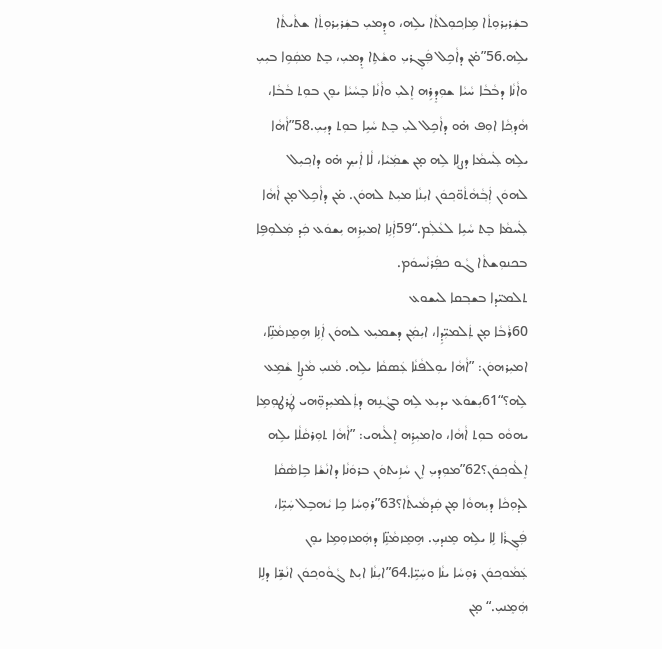ܒܫܲܪܝܼܪܘܼܬܵ‌ܐ ܡܹܐܟ݂ܘܼܠܬܵ‌ܐ ܝܠܹܗ، ܘܕܸܡܝܼ ܒܫܲܪܝܼܪܘܼܬܵ‌ܐ ܫܬܵܝܬܵ‌ܐ ܝܠܹܗ.56”ܡ̇ܢ ܕܐܵܟܹܠ ܦܲܓ݂ܪܝܼ ܘܫܵܬܹ‌ܐ ܕܸܡܝܼ، ܒܸܬ ܡܩܲܘܹܐ ܒܝܼܝܼ ܘܐܵܢܵܐ ܕܒܵܒܵܐ ܚܵܝܵܐ ܫܘܼܕܸܪܹܗ ܐܸܠܝܼ ܘܐܵܢܵܐ ܒܸܚܵܝܵܐ ܝܘܸܢ ܒܘܼܬ ܒܵܒܵܐ، ܗܵܕܟ݂ܵܐ ܐܘܼܦ ܗ̇ܘ ܕܐܵܟܹܠ ܠܝܼ ܒܸܬ ܚܵܝܹܐ ܒܘܼܬ ܕܝܼܝܼ.58”ܐܵܗܵܐ ܝܠܹܗ ܠܲܚܡܵܐ ܕܨܠܹܐ ܠܹܗ ܡ̣ܢ ܫܡܲܝܵܐ، ܠܵܐ ܐܲܝܟ݂ ܗ̇ܘ ܕܐܟ݂ܝܼܠ ܠܗܘܿܢ ܐܲܒ݂ܵܗܵܬܵܘ̈ܟ݂ܘܿܢ ܐܝܼܢܵܐ ܡܝܼܬ ܠܗܘܿܢ. ܡ̇ܢ ܕܐܵܟܹܠ ܡ̣ܢ ܐܵܗܵܐ ܠܲܚܡܵܐ ܒܸܬ ܚܵܝܹܐ ܠܥܵܠܲܡ.“59ܐܲܢܹܐ ܐܡܝܼܪܹܗ ܝܼܫܘܿܥ ܟܲܕ ܡܲܠܘܼܦܹܐ ܒܟܢܘܼܫܬܵ‌ܐ ܓܵܘ ܟܦܲܪܢܵܚܘܿܡ.
ܬܠܡܝ̈ܕܐ ܒܫܒ݂ܩܐ ܠܝܫܘܥ
60ܪܵܒܵܐ ܡ̣ܢ ܬܲܠܡܝܼ̈ܕܹܐ، ܐܝܼܡܲܢ ܕܫܡܝܼܥ ܠܗܘܿܢ ܐܲܢܹܐ ܗܹܡܸܙܡܵܢܹ̈ܐ، ܐܡܝܼܪܗܘܿܢ: ”ܐܵܗܵܐ ܝܘܼܠܦܵܢܵܐ ܥܲܣܩܵܐ ܝܠܹܗ. ܡܵܢܝܼ ܡܵܨܹܐ ܫܵܡܹܥ ܠܹܗ؟“61ܝܼܫܘܿܥ ܝܕܝܼܥ ܠܹܗ ܒܓܵܢܹܗ ܕܬܲܠܡܝܼܕܘܼ̈ܗ‌ܝ ܛܲܪܛܘܼܡܹܐ ܝܗܘܵܘ ܒܘܼܬ ܐܵܗܵܐ، ܘܐܡܝܼܪܹܗ ܐܸܠܵܝܗ‌ܝ: ”ܐܵܗܵܐ ܬܘܼܪܩܵܠܵܐ ܝܠܹܗ ܐܸܠܵܘܟ݂ܘܿܢ؟62”ܡܘܼܕܝܼ ܐܸܢ ܚܵܙܹܝܬܘܿܢ ܒܪܘܿܢܵܐ ܕܐܢܵܫܵܐ ܒܹܐܣܵܩܵܐ ܠܕܘܼܟܵܐ ܕܝܼܗܘܵܐ ܡ̣ܢ ܩܲܕܡܵܝܬܵ‌ܐ؟63”ܪܘܼܚܵܐ ܟܹܐ ܝܵܗܒܹܠ ܚܲܝܹ̈ܐ، ܦܲܓ݂ܪܵܐ ܠܹܐ ܝܠܹܗ ܡܸܢܕܝܼ. ܗܹܡܸܙܡܵܢܹ̈ܐ ܕܗܲܡܙܘܼܡܹܐ ܝܘܸܢ ܥܲܡܵܘܟ݂ܘܿܢ ܪܘܼܚܵܐ ܝܢܵܐ ܘܚܲܝܹ̈ܐ.64”ܐܝܼܢܵܐ ܐܝܼܬ ܓܵܘܵܘܟ݂ܘܿܢ ܐܢܵܫܹ̈ܐ ܕܠܹܐ ܗܲܡܸܢܝܼ.“ ܡ̣ܢ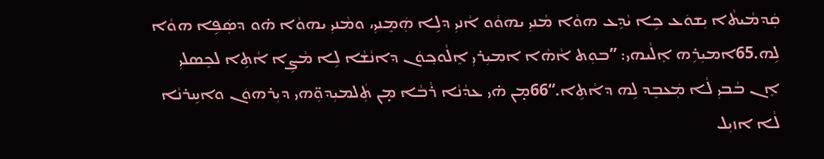ܩܲܕܡܵܝܬܵ‌ܐ ܝܼܫܘܿܥ ܟܹܐ ܝܵܕܹܥ ܗܘܵܐ ܡܵܢܝܼ ܝܗܘܵܘ ܐܵܢܝܼ ܕܠܹܐ ܗܲܡܸܢܝܼ، ܘܡܵܢܝܼ ܝܗܘܵܐ ܗ̇ܘ ܕܣܲܦܹܐ ܗܘܵܐ ܠܹܗ.65ܐܡܝܼܪܹܗ ܐܸܠܵܝܗ‌ܝ: ”ܒܘܼܬ ܐܵܗܵܐ ܐܡܝܼܪܝܼ ܐܸܠܵܘܟ݂ܘܿܢ ܕܐܢܵܫܵܐ ܠܹܐ ܡܵܨܹܐ ܐܵܬܹ‌ܐ ܠܟܸܣܠܝܼ ܐܸܢ ܒܵܒܝܼ ܠܵܐ ܡܲܥܒܸܕ ܠܹܗ ܕܐܵܬܹ‌ܐ.“66ܡ̣ܢ ܗ̇ܝ ܥܕܵܢܵܐ ܪܵܒܵܐ ܡ̣ܢ ܬܲܠܡܝܼܕܘܼ̈ܗ‌ܝ ܕܝܼܪܗܘܿܢ ܘܐܚܹܪܢܵܐ ܠܵܐ ܐܙܝܼܠ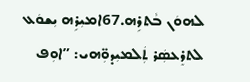ܠܗܘܿܢ ܒܵܬܪܹܗ.67ܐܡܝܼܪܹܗ ܝܼܫܘܿܥ ܠܬܪܸܥܣܲܪ ܬܲܠܡܝܼܕܘܼ̈ܗ‌ܝ: ”ܐܘܼܦ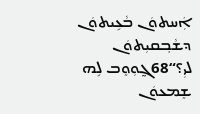ܐܲܚܬܘܿܢ ܒܵܥܹܝܬܘܿܢ ܕܫܵܒ݂ܩܝܼܬܘܿܢ ܠܝܼ؟“68ܓ̰ܘܼܘܸܒ ܠܹܗ ܫܸܡܥܘܿܢ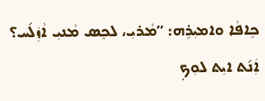ܟܹܐܦܵܐ ܘܐܡܝܼܪܹܗ: ”ܡܵܪܝܼ، ܠܟܸܣ ܡܵܢܝܼ ܐܵܙܲܠ݇ܚ؟ ܐܲܢ݇ܬ ܐܝܼܬ ܠܘܼܟ݂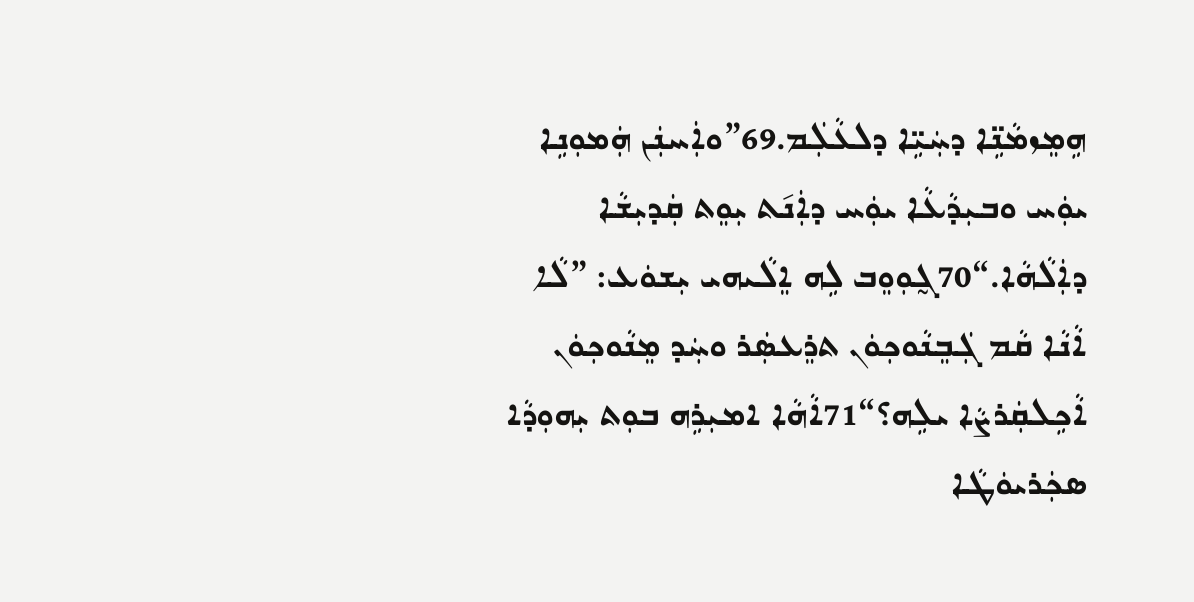ܗܹܡܸܙܡܵܢܹ̈ܐ ܕܚܲܝܹ̈ܐ ܕܠܥܵܠܲܡ.69”ܘܐܲܚܢܲܢ ܗܲܡܘܼܢܹܐ ܝܘܲܚ ܘܒܝܼܕܵܥܵܐ ܝܘܲܚ ܕܐܲܢ݇ܬ ܝܼܘܸܬ ܩܲܕܝܼܫܵܐ ܕܐܲܠܵܗܵܐ.“70ܓ̰ܘܼܘܸܒ ܠܹܗ ܐܸܠܵܝܗ‌ܝ ܝܼܫܘܿܥ: ”ܠܵܐ ܐܵܢܵܐ ܩܵܡ ܓܲܒܸܢܵܘܟ݂ܘܿܢ ܬܪܸܥܣܲܪ ܘܚܲܕ ܡܸܢܵܘܟ݂ܘܿܢ ܐܵܟܹܠܩܲܪܨܵܐ ܝܠܹܗ؟“71ܐܵܗܵܐ ܐܡܝܼܪܹܗ ܒܘܼܬ ܝܼܗܘܼܕܵܐ ܣܟܲܪܝܘܿܛܵܐ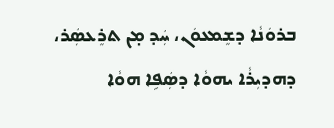ܒܪܘܿܢܵܐ ܕܫܸܡܥܘܿܢ، ܚܲܕ ܡ̣ܢ ܬܪܸܥܣܲܪ، ܕܗܕܝܼܪܵܐ ܝܗܘܵܐ ܕܣܲܦܹܐ ܗܘܵܐ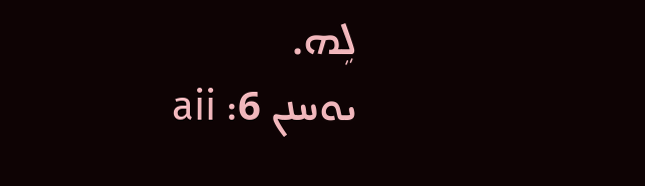ܠܹܗ.
ܝܘܚܢܢ 6: aii